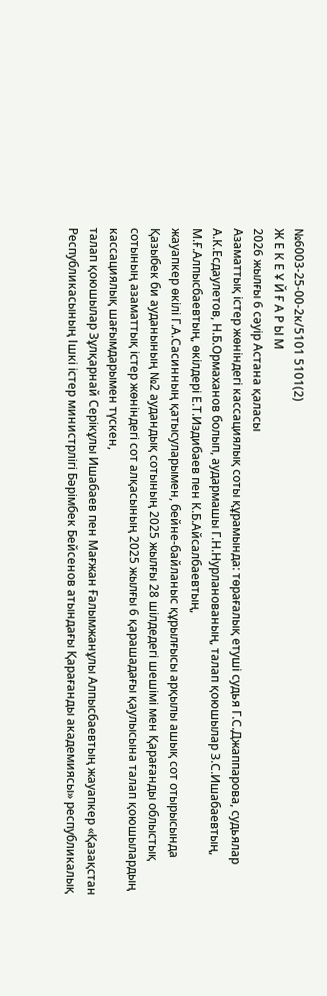№6003-25-00-2к/5101 5101(2)
Ж Е К Е Ұ Й Ғ А Р Ы М
2026 жылғы 6 сәуір Астана қаласы
Азаматтық істер жөніндегі кассациялық соты құрамында: төрағалық етуші судья Г.С.Джаппарова, судьялар А.К.Есдаулетов, Н.Б.Ормаханов болып, аудармашы Г.Н.Нурланованың, талап қоюшылар З.С.Ишабаевтың, М.Ғ.Алпысбаевтың, өкілдері Е.Т.Издибаев пен К.Б.Айсалбаевтың,
жауапкер өкілі Г.А.Сасинның қатысуларымен, бейне-байланыс құрылғысы арқылы ашық сот отырысында Қазыбек би ауданының №2 аудандық сотының 2025 жылғы 28 шілдедегі шешімі мен Қарағанды облыстық сотының азаматтық істер жөніндегі сот алқасының 2025 жылғы 6 қарашадағы қаулысына талап қоюшылардың кассациялық шағымдарымен түскен,
талап қоюшылар Зұлқарнай Серікұлы Ишабаев пен Мағжан Ғалымжанұлы Алпысбаевтың жауапкер «Қазақстан Республикасының Ішкі істер министрлігі Бәрімбек Бейсенов атындағы Қарағанды академиясы» республикалық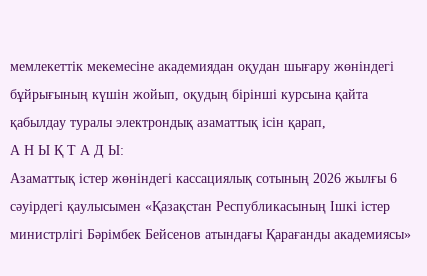мемлекеттік мекемесіне академиядан оқудан шығару жөніндегі бұйрығының күшін жойып, оқудың бірінші курсына қайта қабылдау туралы электрондық азаматтық ісін қарап,
А Н Ы Қ Т А Д Ы:
Азаматтық істер жөніндегі кассациялық сотының 2026 жылғы 6 сәуірдегі қаулысымен «Қазақстан Республикасының Ішкі істер министрлігі Бәрімбек Бейсенов атындағы Қарағанды академиясы»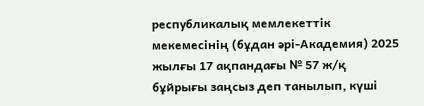республикалық мемлекеттік мекемесінің (бұдан әрі-Академия) 2025 жылғы 17 ақпандағы № 57 ж/қ бұйрығы заңсыз деп танылып, күші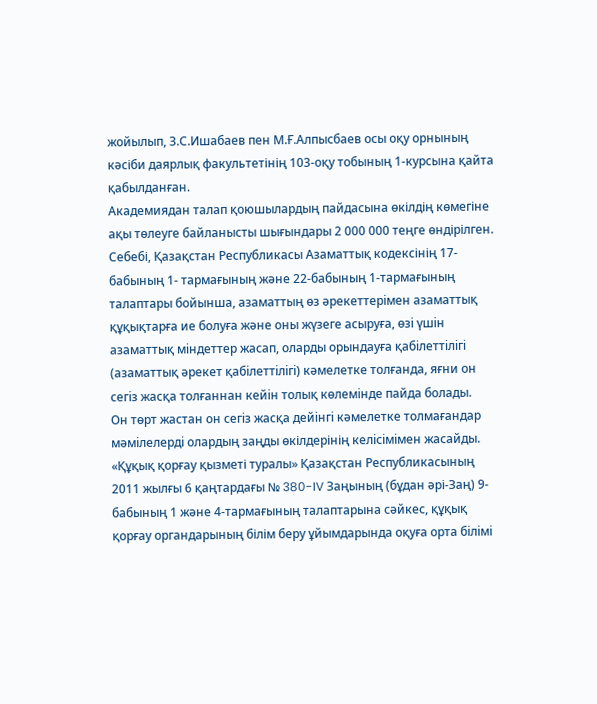жойылып, З.С.Ишабаев пен М.Ғ.Алпысбаев осы оқу орнының кәсіби даярлық факультетінің 103-оқу тобының 1-курсына қайта қабылданған.
Академиядан талап қоюшылардың пайдасына өкілдің көмегіне ақы төлеуге байланысты шығындары 2 000 000 теңге өндірілген.
Себебі, Қазақстан Республикасы Азаматтық кодексінің 17-бабының 1- тармағының және 22-бабының 1-тармағының талаптары бойынша, азаматтың өз әрекеттерiмен азаматтық құқықтарға ие болуға және оны жүзеге асыруға, өзi үшiн азаматтық мiндеттер жасап, оларды орындауға қабiлеттiлiгi (азаматтық әрекет қабiлеттiлiгi) кәмелетке толғанда, яғни он сегiз жасқа толғаннан кейiн толық көлемiнде пайда болады.
Он төрт жастан он сегiз жасқа дейiнгi кәмелетке толмағандар мәмiлелердi олардың заңды өкілдерінің келiсiмiмен жасайды.
«Құқық қорғау қызметі туралы» Қазақстан Республикасының 2011 жылғы 6 қаңтардағы № 380-IV Заңының (бұдан әрі-Заң) 9-бабының 1 және 4-тармағының талаптарына сәйкес, құқық қорғау органдарының білім беру ұйымдарында оқуға орта бiлiмi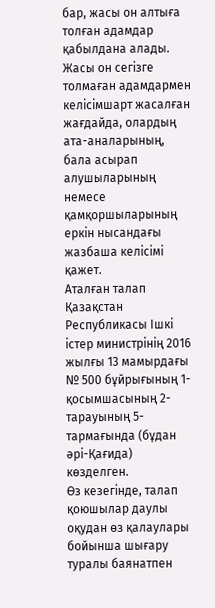бар, жасы он алтыға толған адамдар қабылдана алады.
Жасы он сегізге толмаған адамдармен келісімшарт жасалған жағдайда, олардың ата-аналарының, бала асырап алушыларының немесе қамқоршыларының еркін нысандағы жазбаша келісімі қажет.
Аталған талап Қазақстан Республикасы Ішкі істер министрінің 2016 жылғы 13 мамырдағы № 500 бұйрығының 1-қосымшасының 2-тарауының 5-тармағында (бұдан әрі-Қағида) көзделген.
Өз кезегінде, талап қоюшылар даулы оқудан өз қалаулары бойынша шығару туралы баянатпен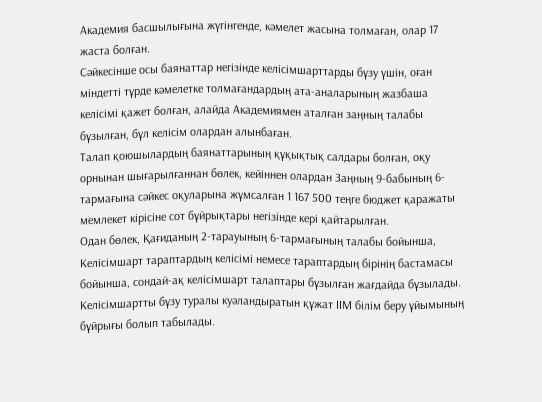Академия басшылығына жүгінгенде, кәмелет жасына толмаған, олар 17 жаста болған.
Сәйкесінше осы баянаттар негізінде келісімшарттарды бұзу үшін, оған міндетті тұрде кәмелетке толмағандардың ата-аналарының жазбаша келісімі қажет болған, алайда Академиямен аталған заңның талабы бұзылған, бұл келісім олардан алынбаған.
Талап қоюшылардың баянаттарының құқықтық салдары болған, оқу орнынан шығарылғаннан бөлек, кейіннен олардан Заңның 9-бабының 6- тармағына сәйкес оқуларына жұмсалған 1 167 500 теңге бюджет қаражаты мемлекет кірісіне сот бұйрықтары негізінде кері қайтарылған.
Одан бөлек, Қағиданың 2-тарауының 6-тармағының талабы бойынша, Келісімшарт тараптардың келісімі немесе тараптардың бірінің бастамасы бойынша, сондай-ақ келісімшарт талаптары бұзылған жағдайда бұзылады. Келісімшартты бұзу туралы куәландыратын құжат ІІМ білім беру ұйымының бұйрығы болып табылады.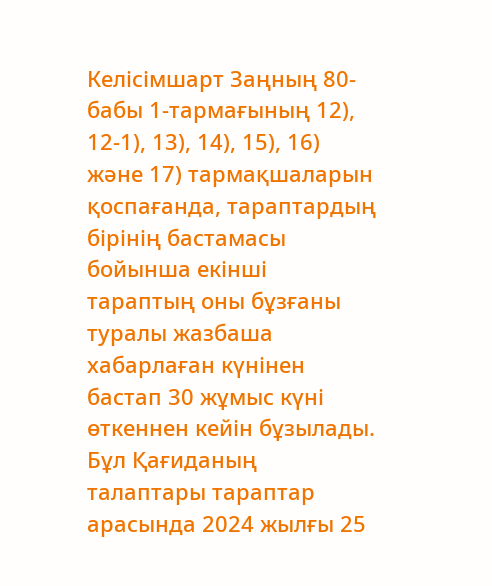Келісімшарт Заңның 80-бабы 1-тармағының 12), 12-1), 13), 14), 15), 16) және 17) тармақшаларын қоспағанда, тараптардың бірінің бастамасы бойынша екінші тараптың оны бұзғаны туралы жазбаша хабарлаған күнінен бастап 30 жұмыс күні өткеннен кейін бұзылады.
Бұл Қағиданың талаптары тараптар арасында 2024 жылғы 25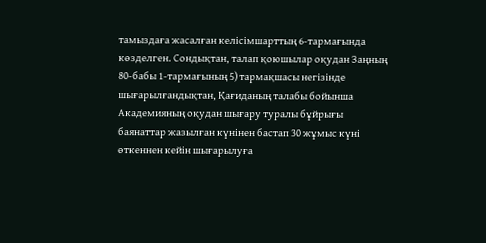тамыздаға жасалған келісімшарттың 6-тармағында көзделген. Сондықтан, талап қоюшылар оқудан Заңның 80-бабы 1-тармағының 5) тармақшасы негізінде шығарылғандықтан, Қағиданың талабы бойынша Академияның оқудан шығару туралы бұйрығы баянаттар жазылған күнінен бастап 30 жұмыс күні өткеннен кейін шығарылуға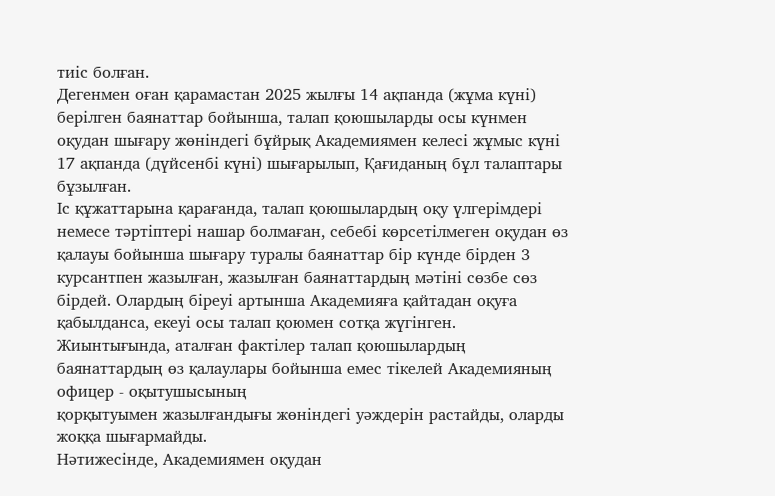тиіс болған.
Дегенмен оған қарамастан 2025 жылғы 14 ақпанда (жұма күні) берілген баянаттар бойынша, талап қоюшыларды осы күнмен оқудан шығару жөніндегі бұйрық Академиямен келесі жұмыс күні 17 ақпанда (дүйсенбі күні) шығарылып, Қағиданың бұл талаптары бұзылған.
Іс құжаттарына қарағанда, талап қоюшылардың оқу үлгерімдері немесе тәртіптері нашар болмаған, себебі көрсетілмеген оқудан өз қалауы бойынша шығару туралы баянаттар бір күнде бірден 3 курсантпен жазылған, жазылған баянаттардың мәтіні сөзбе сөз бірдей. Олардың біреуі артынша Академияға қайтадан оқуға қабылданса, екеуі осы талап қоюмен сотқа жүгінген.
Жиынтығында, аталған фактілер талап қоюшылардың баянаттардың өз қалаулары бойынша емес тікелей Академияның офицер - оқытушысының
қорқытуымен жазылғандығы жөніндегі уәждерін растайды, оларды жоққа шығармайды.
Нәтижесінде, Академиямен оқудан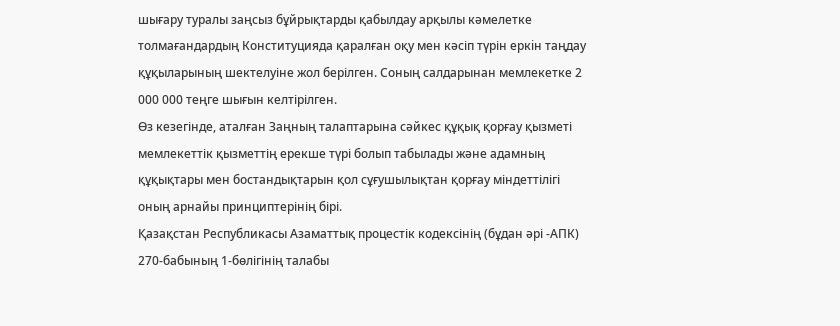шығару туралы заңсыз бұйрықтарды қабылдау арқылы кәмелетке толмағандардың Конституцияда қаралған оқу мен кәсіп түрін еркiн таңдау құқыларының шектелуіне жол берілген. Соның салдарынан мемлекетке 2 000 000 теңге шығын келтірілген.
Өз кезегінде, аталған Заңның талаптарына сәйкес құқық қорғау қызметі мемлекеттік қызметтің ерекше түрі болып табылады және адамның құқықтары мен бостандықтарын қол сұғушылықтан қорғау міндеттілігі оның арнайы принциптерінің бірі.
Қазақстан Республикасы Азаматтық процестік кодексінің (бұдан әрі -АПК) 270-бабының 1-бөлігінің талабы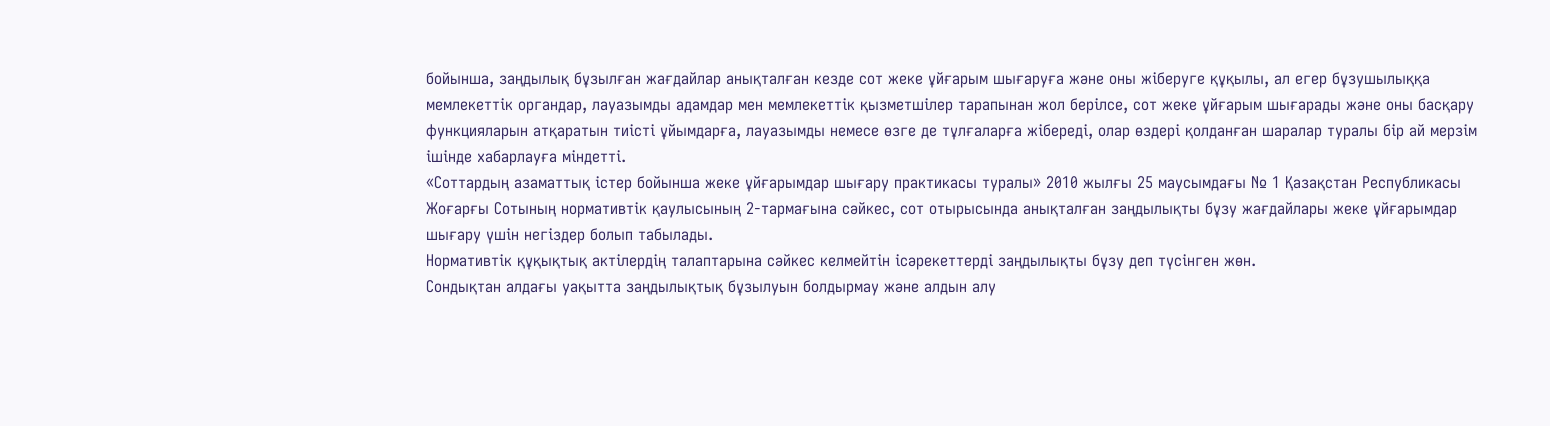бойынша, заңдылық бұзылған жағдайлар анықталған кезде сот жеке ұйғарым шығаруға және оны жіберуге құқылы, ал егер бұзушылыққа мемлекеттік органдар, лауазымды адамдар мен мемлекеттік қызметшілер тарапынан жол берілсе, сот жеке ұйғарым шығарады және оны басқару функцияларын атқаратын тиісті ұйымдарға, лауазымды немесе өзге де тұлғаларға жібереді, олар өздері қолданған шаралар туралы бір ай мерзім ішінде хабарлауға міндетті.
«Соттардың азаматтық істер бойынша жеке ұйғарымдар шығару практикасы туралы» 2010 жылғы 25 маусымдағы № 1 Қазақстан Республикасы Жоғарғы Сотының нормативтік қаулысының 2-тармағына сәйкес, сот отырысында анықталған заңдылықты бұзу жағдайлары жеке ұйғарымдар шығару үшін негіздер болып табылады.
Нормативтік құқықтық актілердің талаптарына сәйкес келмейтін ісәрекеттерді заңдылықты бұзу деп түсінген жөн.
Сондықтан алдағы уақытта заңдылықтық бұзылуын болдырмау және алдын алу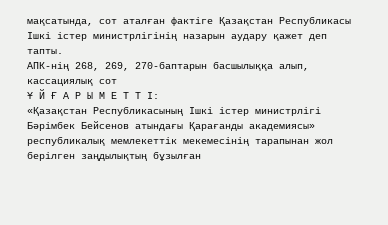мақсатында, сот аталған фактіге Қазақстан Республикасы Ішкі істер министрлігінің назарын аудару қажет деп тапты.
АПК-нің 268, 269, 270-баптарын басшылыққа алып, кассациялық сот
Ұ Й Ғ А Р Ы М Е Т Т І:
«Қазақстан Республикасының Ішкі істер министрлігі Бәрімбек Бейсенов атындағы Қарағанды академиясы» республикалық мемлекеттік мекемесінің тарапынан жол берілген заңдылықтың бұзылған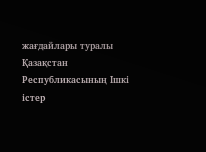жағдайлары туралы Қазақстан Республикасының Ішкі істер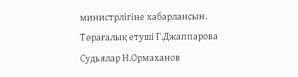министрлігіне хабарлансын.
Төрағалық етуші Г.Джаппарова
Судьялар Н.Ормаханов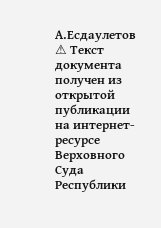А.Есдаулетов
⚠ Текст документа получен из открытой публикации на интернет-ресурсе Верховного Суда Республики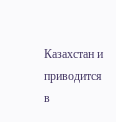Казахстан и приводится в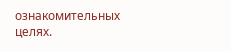ознакомительных целях.